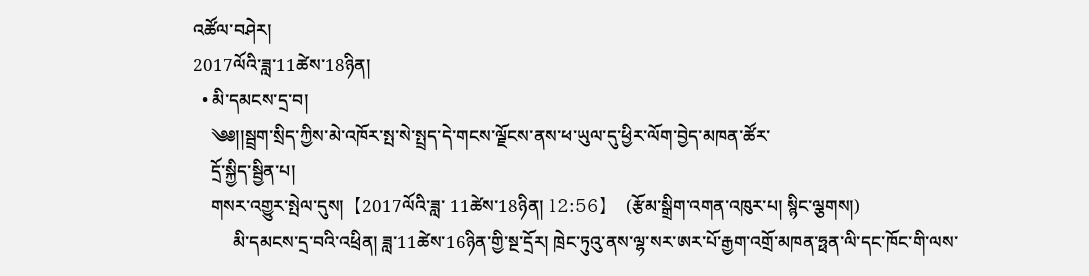འཚོལ་བཤེར།
2017ལོའི་ཟླ་11ཚེས་18ཉིན།
  • མི་དམངས་དྲ་བ།
    ༄༅།།སྦྲག་སྲིད་ཀྱིས་མེ་འཁོར་སྤ་སེ་སྤྲད་དེ་གངས་ལྗོངས་ནས་ཕ་ཡུལ་དུ་ཕྱིར་ལོག་བྱེད་མཁན་ཚོར་
    དྲོ་སྐྱིད་སྦྱིན་པ།
    གསར་འགྱུར་སྤེལ་དུས།  【2017ལོའི་ཟླ་ 11ཚེས་18ཉིན། 12:56】   (རྩོམ་སྒྲིག་འགན་འཁུར་པ། སྙིང་ལྕགས།)
         མི་དམངས་དྲ་བའི་འཕྲིན། ཟླ་11ཚེས་16ཉིན་གྱི་སྔ་དྲོར། ཁྲེང་ཏུའུ་ནས་ལྷ་སར་ཨར་པོ་རྒྱག་འགྲོ་མཁན་ཧྥན་ལི་དང་ཁོང་གི་ལས་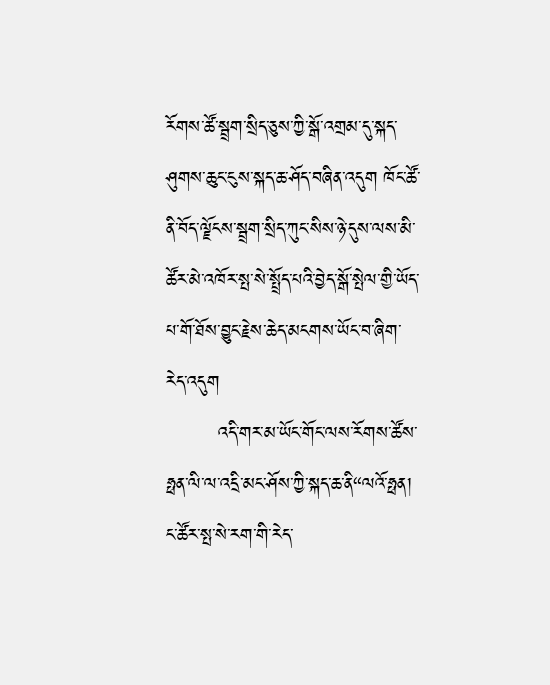རོགས་ཚོ་སྦྲག་སྲིད་ཅུས་ཀྱི་སྒོ་འགྲམ་དུ་སྐད་ཤུགས་ཆུང་ངུས་སྐད་ཆ་ཤོད་བཞིན་འདུག ཁོང་ཚོ་ནི་བོད་ལྗོངས་སྦྲག་སྲིད་ཀུང་སིས་ཉེ་དུས་ལས་མི་ཚོར་མེ་འཁོར་སྤ་སེ་སྤྲོད་པའི་བྱེད་སྒོ་སྤེལ་གྱི་ཡོད་པ་གོ་ཐོས་བྱུང་རྗེས་ཆེད་མངགས་ཡོང་བ་ཞིག་རེད་འདུག
        འདི་གར་མ་ཡོང་གོང་ལས་རོགས་ཚོས་ཧྥན་ལི་ལ་འདྲི་མང་ཤོས་ཀྱི་སྐད་ཆ་ནི“ལའོ་ཧྥན། ང་ཚོར་སྤ་སེ་རག་གི་རེད་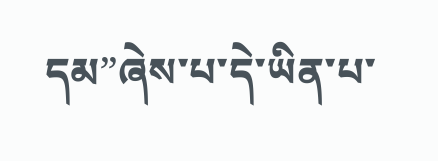དམ”ཞེས་པ་དེ་ཡིན་པ་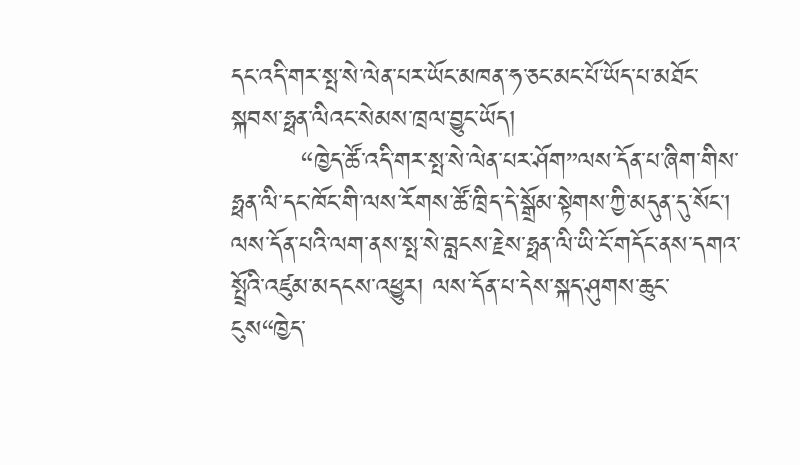དང་འདི་གར་སྤ་སེ་ལེན་པར་ཡོང་མཁན་ཧ་ཅང་མང་པོ་ཡོད་པ་མཐོང་སྐབས་ཧྥན་ལིའང་སེམས་ཁྲལ་བྱུང་ཡོད།
        “ཁྱེད་ཚོ་འདི་གར་སྤ་སེ་ལེན་པར་ཤོག”ལས་དོན་པ་ཞིག་གིས་ཧྥན་ལི་དང་ཁོང་གི་ལས་རོགས་ཚོ་ཁྲིད་དེ་སྒྲོམ་སྟེགས་ཀྱི་མདུན་དུ་སོང་། ལས་དོན་པའི་ལག་ནས་སྤ་སེ་བླངས་རྗེས་ཧྥན་ལི་ཡི་ངོ་གདོང་ནས་དགའ་སྤྲོའི་འཛུམ་མདངས་འཕྱུར། ལས་དོན་པ་དེས་སྐད་ཤུགས་ཆུང་ངུས“ཁྱེད་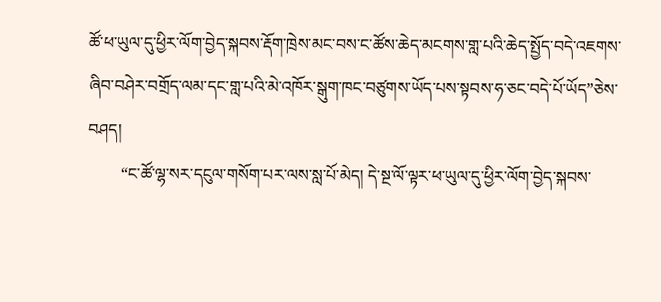ཚོ་ཕ་ཡུལ་དུ་ཕྱིར་ལོག་བྱེད་སྐབས་རྡོག་ཁྲེས་མང་བས་ང་ཚོས་ཆེད་མངགས་གླ་པའི་ཆེད་སྤྱོད་བདེ་འཇགས་ཞིབ་བཤེར་བགྲོད་ལམ་དང་གླ་པའི་མེ་འཁོར་སྒུག་ཁང་བཙུགས་ཡོད་པས་སྟབས་ཧ་ཅང་བདེ་པོ་ཡོད”ཅེས་བཤད།
        “ང་ཚོ་ལྷ་སར་དངུལ་གསོག་པར་ལས་སླ་པོ་མེད། དེ་སྔ་ལོ་ལྟར་ཕ་ཡུལ་དུ་ཕྱིར་ལོག་བྱེད་སྐབས་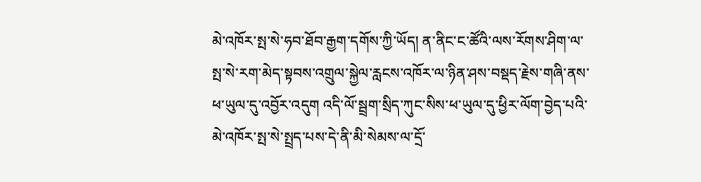མེ་འཁོར་སྤ་སེ་ཧབ་ཐོབ་རྒྱག་དགོས་ཀྱི་ཡོད། ན་ནིང་ང་ཚོའི་ལས་རོགས་ཤིག་ལ་སྤ་སེ་རག་མེད་སྟབས་འགྲུལ་སྐྱེལ་རླངས་འཁོར་ལ་ཉིན་ཤས་བསྡད་རྗེས་གཞི་ནས་ཕ་ཡུལ་དུ་འབྱོར་འདུག འདི་ལོ་སྦྲག་སྲིད་ཀུང་སིས་ཕ་ཡུལ་དུ་ཕྱིར་ལོག་བྱེད་པའི་མེ་འཁོར་སྤ་སེ་སྤྲད་པས་དེ་ནི་མི་སེམས་ལ་དྲོ་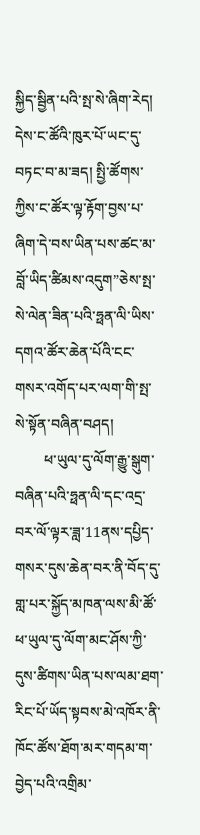སྐྱིད་སྦྱིན་པའི་སྤ་སེ་ཞིག་རེད། དེས་ང་ཚོའི་ཁུར་པོ་ཡང་དུ་བཏང་བ་མ་ཟད། སྤྱི་ཚོགས་ཀྱིས་ང་ཚོར་ལྟ་རྟོག་བྱས་པ་ཞིག་དེ་བས་ཡིན་པས་ཚང་མ་བློ་ཡིད་ཚིམས་འདུག”ཅེས་སྤ་སེ་ལེན་ཟིན་པའི་ཧྥན་ལི་ཡིས་དགའ་ཚོར་ཆེན་པོའི་ངང་གསར་འགོད་པར་ལག་གི་སྤ་སེ་སྟོན་བཞིན་བཤད།
        ཕ་ཡུལ་དུ་ལོག་རྒྱུ་སྒུག་བཞིན་པའི་ཧྥན་ལི་དང་འདྲ་བར་ལོ་ལྟར་ཟླ་11ནས་དཔྱིད་གསར་དུས་ཆེན་བར་ནི་བོད་དུ་གླ་པར་སྐྱོད་མཁན་ལས་མི་ཚོ་ཕ་ཡུལ་དུ་ལོག་མང་ཤོས་ཀྱི་དུས་ཚིགས་ཡིན་པས་ལམ་ཐག་རིང་པོ་ཡོད་སྟབས་མེ་འཁོར་ནི་ཁོང་ཚོས་ཐོག་མར་གདམ་ག་བྱེད་པའི་འགྲིམ་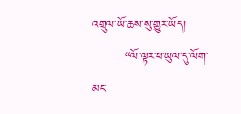འགྲུལ་ཡོ་ཆས་སུ་གྱུར་ཡོད།
        “ལོ་ལྟར་ཕ་ཡུལ་དུ་ལོག་མང་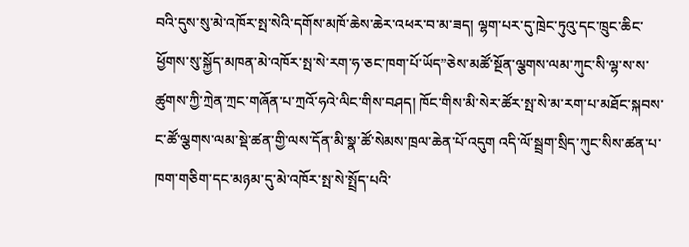བའི་དུས་སུ་མེ་འཁོར་སྤ་སེའི་དགོས་མཁོ་ཆེས་ཆེར་འཕར་བ་མ་ཟད། ལྷག་པར་དུ་ཁྲེང་ཏུའུ་དང་ཁྲུང་ཆིང་ཕྱོགས་སུ་སྐྱོད་མཁན་མེ་འཁོར་སྤ་སེ་རག་ཧ་ཅང་ཁག་པོ་ཡོད”ཅེས་མཚོ་སྔོན་ལྕགས་ལམ་ཀུང་སི་ལྷ་ས་ས་ཚུགས་ཀྱི་ཀྲེན་ཀྲང་གཞོན་པ་ཀྲའོ་ཧའེ་ལིང་གིས་བཤད། ཁོང་གིས་མི་སེར་ཚོར་སྤ་སེ་མ་རག་པ་མཐོང་སྐབས་ང་ཚོ་ལྕགས་ལམ་སྡེ་ཚན་གྱི་ལས་དོན་མི་སྣ་ཚོ་སེམས་ཁྲལ་ཆེན་པོ་འདུག འདི་ལོ་སྦྲག་སྲིད་ཀུང་སིས་ཚན་པ་ཁག་གཅིག་དང་མཉམ་དུ་མེ་འཁོར་སྤ་སེ་སྤྲོད་པའི་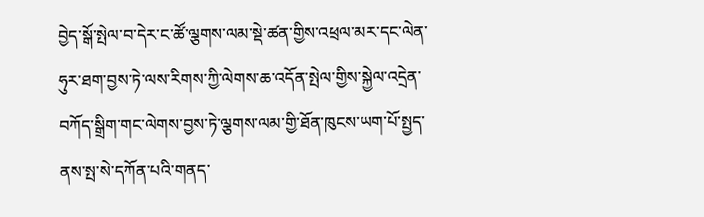བྱེད་སྒོ་སྤེལ་བ་དེར་ང་ཚོ་ལྕགས་ལམ་སྡེ་ཚན་གྱིས་འཕྲལ་མར་དང་ལེན་ཧུར་ཐག་བྱས་ཏེ་ལས་རིགས་ཀྱི་ལེགས་ཆ་འདོན་སྤེལ་གྱིས་སྐྱེལ་འདྲེན་བཀོད་སྒྲིག་གང་ལེགས་བྱས་ཏེ་ལྕགས་ལམ་གྱི་ཐོན་ཁུངས་ཡག་པོ་སྤྱད་ནས་སྤ་སེ་དཀོན་པའི་གནད་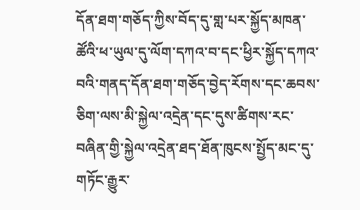དོན་ཐག་གཅོད་ཀྱིས་བོད་དུ་གླ་པར་སྐྱོད་མཁན་ཚོའི་ཕ་ཡུལ་དུ་ལོག་དཀའ་བ་དང་ཕྱིར་སྐྱོད་དཀའ་བའི་གནད་དོན་ཐག་གཅོད་བྱེད་རོགས་དང་ཆབས་ཅིག་ལས་མི་སྐྱེལ་འདྲེན་དང་དུས་ཚིགས་རང་བཞིན་གྱི་སྐྱེལ་འདྲེན་ཐད་ཐོན་ཁུངས་སྤྱོད་མང་དུ་གཏོང་རྒྱུར་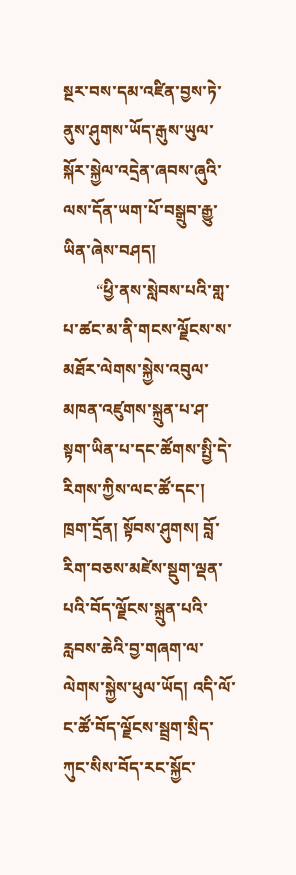སྔར་བས་དམ་འཛིན་བྱས་ཏེ་ནུས་ཤུགས་ཡོད་རྒུས་ཡུལ་སྐོར་སྐྱེལ་འདྲེན་ཞབས་ཞུའི་ལས་དོན་ཡག་པོ་བསྒྲུབ་རྒྱུ་ཡིན་ཞེས་བཤད།
        “ཕྱི་ནས་སླེབས་པའི་གླ་པ་ཚང་མ་ནི་གངས་ལྗོངས་ས་མཐོར་ལེགས་སྐྱེས་འབུལ་མཁན་འཛུགས་སྐྲུན་པ་ཤ་སྟག་ཡིན་པ་དང་ཚོགས་སྤྱི་དེ་རིགས་ཀྱིས་ལང་ཚོ་དང་། ཁྲག་དྲོན། སྟོབས་ཤུགས། བློ་རིག་བཅས་མཛེས་སྡུག་ལྡན་པའི་བོད་ལྗོངས་སྐྲུན་པའི་རླབས་ཆེའི་བྱ་གཞག་ལ་ལེགས་སྐྱེས་ཕུལ་ཡོད། འདི་ལོ་ང་ཚོ་བོད་ལྗོངས་སྦྲག་སྲིད་ཀུང་སིས་བོད་རང་སྐྱོང་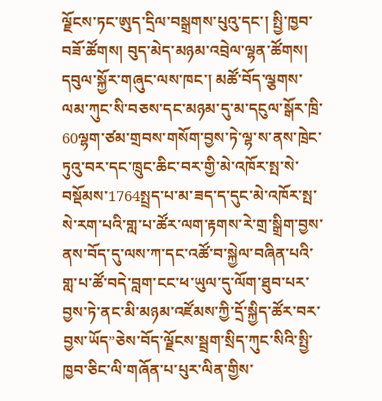ལྗོངས་ཏང་ཨུད་དྲིལ་བསྒྲགས་པུའུ་དང་། སྤྱི་ཁྱབ་བཟོ་ཚོགས། བུད་མེད་མཉམ་འབྲེལ་ལྷན་ཚོགས། དབུལ་སྐྱོར་གཞུང་ལས་ཁང་། མཚོ་བོད་ལྕགས་ལམ་ཀུང་སི་བཅས་དང་མཉམ་དུ་མ་དངུལ་སྒོར་ཁྲི་60ལྷག་ཙམ་གྲབས་གསོག་བྱས་ཏེ་ལྷ་ས་ནས་ཁྲེང་ཏུའུ་བར་དང་ཁྲུང་ཆིང་བར་གྱི་མེ་འཁོར་སྤ་སེ་བསྡོམས་1764སྤྲད་པ་མ་ཟད་ད་དུང་མེ་འཁོར་སྤ་སེ་རག་པའི་གླ་པ་ཚོར་ལག་རྟགས་རེ་གྲ་སྒྲིག་བྱས་ནས་བོད་དུ་ལས་ཀ་དང་འཚོ་བ་སྐྱེལ་བཞིན་པའི་གླ་པ་ཚོ་བདེ་བླག་ངང་ཕ་ཡུལ་དུ་ལོག་ཐུབ་པར་བྱས་ཏེ་ནང་མི་མཉམ་འཛོམས་ཀྱི་དྲོ་སྐྱིད་ཚོར་བར་བྱས་ཡོད”ཅེས་བོད་ལྗོངས་སྦྲག་སྲིད་ཀུང་སིའི་སྤྱི་ཁྱབ་ཅིང་ལི་གཞོན་པ་པུར་ལིན་གྱིས་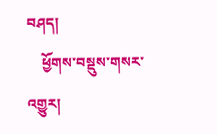བཤད།
    ཕྱོགས་བསྡུས་གསར་འགྱུར།